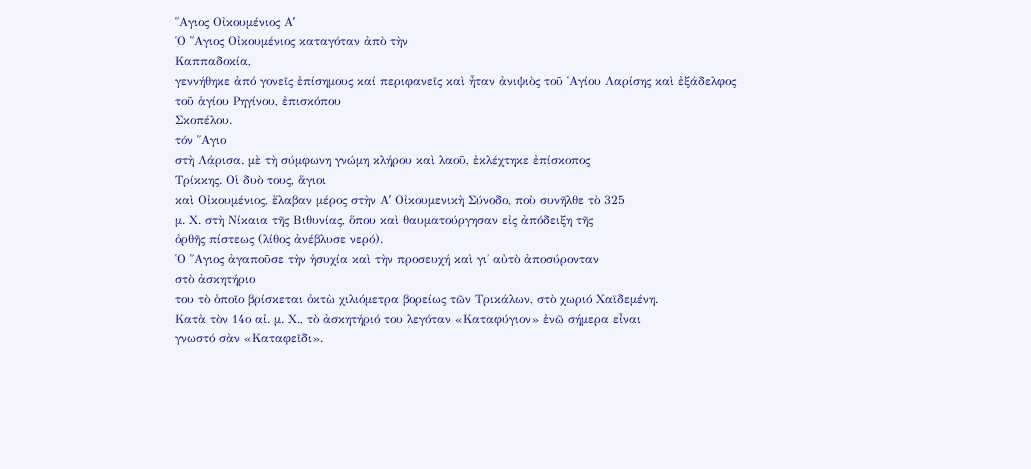῞Αγιος Οἰκουμένιος Αʹ
῾Ο ῞Αγιος Οἰκουμένιος καταγόταν ἀπὸ τὴν
Καππαδοκία,
γεννήθηκε ἀπό γονεῖς ἐπίσημους καί περιφανεῖς καὶ ἦταν ἀνιψιὸς τοῦ ῾Αγίου Λαρίσης καὶ ἐξάδελφος τοῦ ἁγίου Ρηγίνου, ἐπισκόπου
Σκοπέλου.
τόν ῞Αγιο
στὴ Λάρισα. μὲ τὴ σύμφωνη γνώμη κλήρου καὶ λαοῦ, ἐκλέχτηκε ἐπίσκοπος
Τρίκκης. Οἱ δυὸ τους, ἅγιοι
καὶ Οἰκουμένιος, ἔλαβαν μέρος στὴν Αʹ Οἰκουμενικὴ Σύνοδο, ποὺ συνῆλθε τὸ 325
μ. Χ. στὴ Νίκαια τῆς Βιθυνίας, ὅπου καὶ θαυματούργησαν εἰς ἀπόδειξη τῆς
ὀρθῆς πίστεως (λίθος ἀνέβλυσε νερό).
῾Ο ῞Αγιος ἀγαποῦσε τὴν ἡσυχία καὶ τὴν προσευχή καὶ γι̉ αὐτὸ ἀποσύρονταν
στὸ ἀσκητήριο
του τὸ ὁποῖο βρίσκεται ὀκτὼ χιλιόμετρα βορείως τῶν Τρικάλων, στὸ χωριό Χαϊδεμένη.
Κατὰ τὸν 14ο αἰ. μ. Χ., τὸ ἀσκητήριό του λεγόταν «Καταφύγιον» ἐνῶ σήμερα εἶναι
γνωστό σὰν «Καταφεῖδι».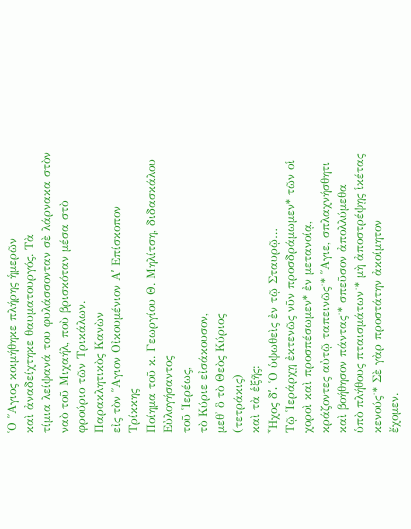῾Ο ῞Αγιος κοιμήθηκε πλήρης ἡμερῶν
καὶ ἀναδείχτηκε θαυματουργός. Τὰ
τίμια λείψανά του φυλάσσονταν σὲ λάρνακα στὸν ναὸ τοῦ Μιχαήλ, ποὺ βρισκόταν μέσα στὸ
φρούριο τῶν Τρικάλων.
Παρακλητικὸς Κανὼν
εἰς τὸν ῞Αγιον Οἰκουμένιον Αʹ Επίσκοπον
Τρίκκης
Ποίημα τοῦ κ. Γεωργίου Θ. Μηλίτση, διδασκάλου
Εὐλογήσαντος
τοῦ ῾Ιερέως,
τὸ Κύριε εἰσάκουσον,
μεθ̉ ὃ τὸ Θεὸς Κύριος
(τετράκις)
καὶ τὰ ἑξῆς:
῏Ηχος δʹ. ῾Ο ὑψωθεὶς ἐν τῷ Σταυρῷ…
Τῷ ῾Ιεράρχῃ ἐκτενῶς νῦν προσδράμωμεν* τῶν οἱ χοροὶ καὶ προσπέσωμεν* ἐν μετανοίᾳ,
κράζοντες αὐτῷ ταπεινῶς˙* ῞Αγιε, σπλαχνήσθητι καὶ βοήθησον πάντας˙* σπεῦσον ἀπολλύμεθα
ὑπὸ πλήθους πταισμάτων˙* μὴ ἀποστρέψῃς ἱκέτας κενούς˙* Σὲ γὰρ προστάτην ἀκοίμητον
ἔχομεν.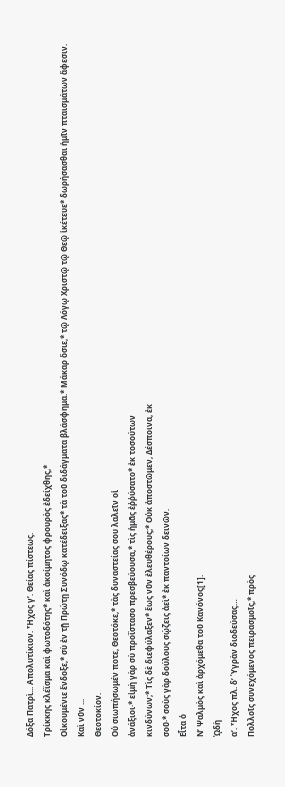Δόξα Πατρὶ... Απολυτίκιον. Ἦχος γʹ. Θείας πίστεως.
Τρίκκης κλέϊσμα καὶ φωτοδότης* καὶ ἀκοίμητος φρουρὸς ἐδείχθης,*
Οἰκουμένιε ἔνδοξε,* σὺ ἐν τῇ Πρώτῃ Συνόδῳ κατέδειξας* τὰ τοῦ διδάγματα βλάσφημα.* Μάκαρ ὅσιε,* τῷ Λόγῳ Χριστῷ τῷ Θεῷ ἱκέτευε* δωρήσασθαι ἡμῖν πταισμάτων ἄφεσιν.
Καὶ νῦν ...
Θεοτοκίον.
Οὐ σιωπήσωμέν ποτε, Θεοτόκε,* τὰς δυναστείας σου λαλεῖν οἱ
ἀνάξιοι·* εἰμὴ γὰρ σὺ προΐστασο πρεσβεύουσα,* τὶς ἡμᾶς ἐῤῥύσατο* ἐκ τοσούτων
κινδύνων;* Τὶς δὲ διεφύλαξεν* ἕως νῦν ἐλευθέρους;* Οὐκ ἀποστῶμεν, Δέσποινα, ἐκ
σοῦ·* σοὺς γὰρ δούλους σῴζεις ἀεὶ* ἐκ παντοίων δεινῶν.
Εἶτα ὁ
Νʹ Ψαλμὸς καὶ ἀρχόμεθα τοῦ Κανόνος[1].
ᾨδὴ
αʹ. Ἦχος πλ. δʹ Ὑγρὰν διοδεύσας…
Πολλοῖς συνεχόμενος πειρασμοῖς,* πρὸς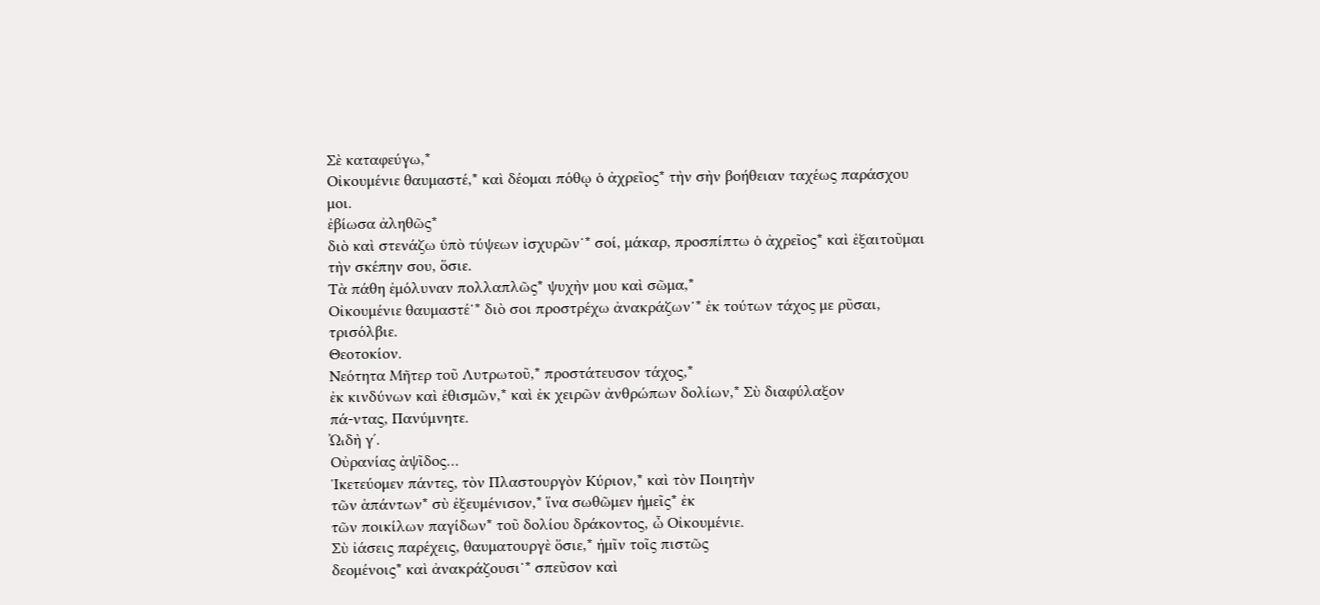Σὲ καταφεύγω,*
Οἰκουμένιε θαυμαστέ,* καὶ δέομαι πόθῳ ὁ ἀχρεῖος* τὴν σὴν βοήθειαν ταχέως παράσχου
μοι.
ἐβίωσα ἀληθῶς*
διὸ καὶ στενάζω ὑπὸ τύψεων ἰσχυρῶν˙* σοί, μάκαρ, προσπίπτω ὁ ἀχρεῖος* καὶ ἐξαιτοῦμαι
τὴν σκέπην σου, ὅσιε.
Τὰ πάθη ἐμόλυναν πολλαπλῶς* ψυχὴν μου καὶ σῶμα,*
Οἰκουμένιε θαυμαστέ˙* διὸ σοι προστρέχω ἀνακράζων˙* ἐκ τούτων τάχος με ρῦσαι,
τρισόλβιε.
Θεοτοκίον.
Νεότητα Μῆτερ τοῦ Λυτρωτοῦ,* προστάτευσον τάχος,*
ἐκ κινδύνων καὶ ἐθισμῶν,* καὶ ἐκ χειρῶν ἀνθρώπων δολίων,* Σὺ διαφύλαξον
πά-ντας, Πανύμνητε.
ᾨδὴ γʹ.
Οὐρανίας ἁψῖδος…
῾Ικετεύομεν πάντες, τὸν Πλαστουργὸν Κύριον,* καὶ τὸν Ποιητὴν
τῶν ἁπάντων* σὺ ἐξευμένισον,* ἵνα σωθῶμεν ἡμεῖς* ἐκ
τῶν ποικίλων παγίδων* τοῦ δολίου δράκοντος, ὦ Οἰκουμένιε.
Σὺ ἰάσεις παρέχεις, θαυματουργὲ ὅσιε,* ἡμῖν τοῖς πιστῶς
δεομένοις* καὶ ἀνακράζουσι˙* σπεῦσον καὶ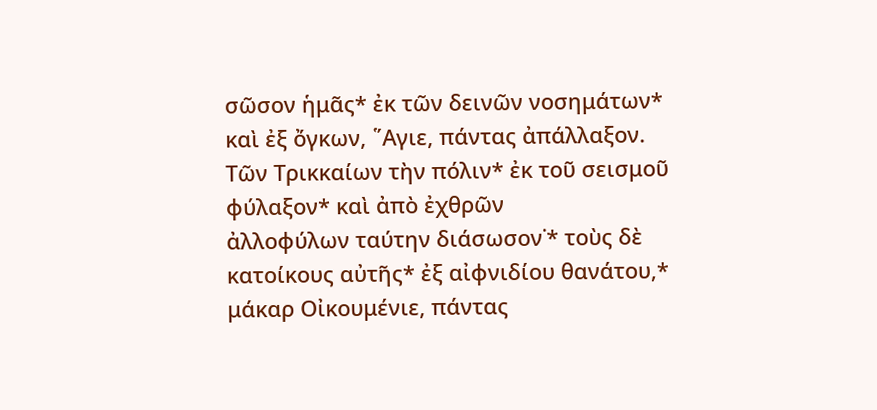σῶσον ἡμᾶς* ἐκ τῶν δεινῶν νοσημάτων*
καὶ ἐξ ὄγκων, ῞Αγιε, πάντας ἀπάλλαξον.
Τῶν Τρικκαίων τὴν πόλιν* ἐκ τοῦ σεισμοῦ φύλαξον* καὶ ἀπὸ ἐχθρῶν
ἀλλοφύλων ταύτην διάσωσον˙* τοὺς δὲ κατοίκους αὐτῆς* ἐξ αἰφνιδίου θανάτου,*
μάκαρ Οἰκουμένιε, πάντας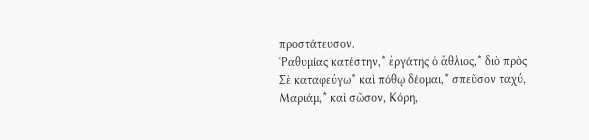προστάτευσον.
῾Ραθυμίας κατέστην,* ἐργάτης ὁ ἄθλιος,* διὸ πρὸς
Σὲ καταφεύγω* καὶ πόθῳ δέομαι,* σπεῦσον ταχύ, Μαριάμ,* καὶ σῶσον, Κόρη,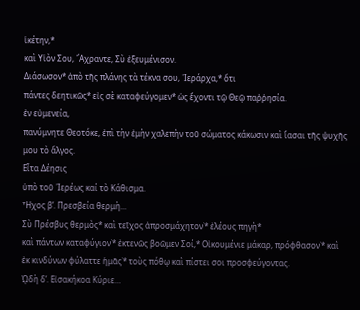ἱκέτην,*
καὶ Υἱὸν Σου, ῎Αχραντε, Σὺ ἐξευμένισον.
Διάσωσον* ἀπὸ τῆς πλάνης τὰ τέκνα σου, ῾Ιεράρχα,* ὅτι
πάντες δεητικῶς* εἰς σὲ καταφεύγομεν* ὡς ἔχοντι τῷ Θεῷ παῤῥησία.
ἐν εὐμενεία,
πανύμνητε Θεοτόκε, ἐπὶ τὴν ἐμὴν χαλεπὴν τοῦ σώματος κάκωσιν καὶ ἴασαι τῆς ψυχῆς
μου τὸ ἄλγος.
Εἶτα Δέησις
ὑπὸ τοῦ ῾Ιερέως καί τὸ Κάθισμα.
Ἦχος βʹ. Πρεσβεία θερμὴ...
Σὺ Πρέσβυς θερμὸς* καὶ τεῖχος ἀπροσμάχητον˙* ἐλέους πηγὴ*
καὶ πάντων καταφύγιον˙* ἐκτενῶς βοῶμεν Σοί,* Οἰκουμένιε μάκαρ, πρόφθασον˙* καὶ
ἐκ κινδύνων φύλαττε ἡμᾶς˙* τοὺς πόθῳ καὶ πίστει σοι προσφεύγοντας.
ᾨδὴ δʹ. Εἰσακήκοα Κύριε…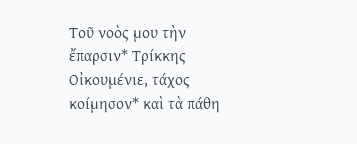Τοῦ νοὸς μου τὴν ἔπαρσιν* Τρίκκης Οἰκουμένιε, τάχος
κοίμησον* καὶ τὰ πάθη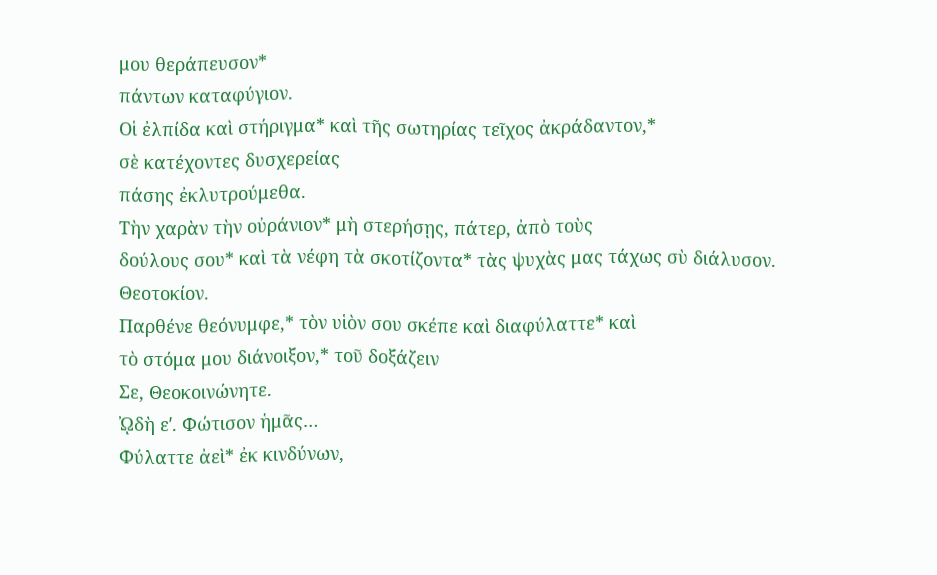μου θεράπευσον*
πάντων καταφύγιον.
Οἱ ἐλπίδα καὶ στήριγμα* καὶ τῆς σωτηρίας τεῖχος ἀκράδαντον,*
σὲ κατέχοντες δυσχερείας
πάσης ἐκλυτρούμεθα.
Τὴν χαρὰν τὴν οὐράνιον* μὴ στερήσῃς, πάτερ, ἀπὸ τοὺς
δούλους σου* καὶ τὰ νέφη τὰ σκοτίζοντα* τὰς ψυχὰς μας τάχως σὺ διάλυσον.
Θεοτοκίον.
Παρθένε θεόνυμφε,* τὸν υἱὸν σου σκέπε καὶ διαφύλαττε* καὶ
τὸ στόμα μου διάνοιξον,* τοῦ δοξάζειν
Σε, Θεοκοινώνητε.
ᾨδὴ εʹ. Φώτισον ἡμᾶς…
Φύλαττε ἀεὶ* ἐκ κινδύνων,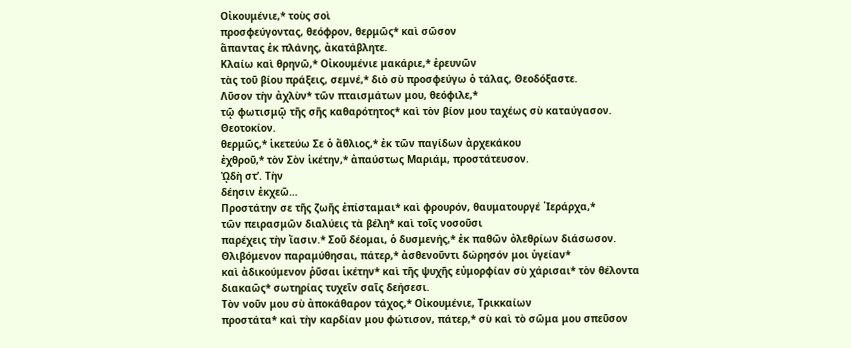Οἰκουμένιε,* τοὺς σοὶ
προσφεύγοντας, θεόφρον, θερμῶς* καὶ σῶσον
ἅπαντας ἐκ πλάνης, ἀκατάβλητε.
Κλαίω καὶ θρηνῶ,* Οἰκουμένιε μακάριε,* ἐρευνῶν
τὰς τοῦ βίου πράξεις, σεμνέ,* διὸ σὺ προσφεύγω ὁ τάλας, Θεοδόξαστε.
Λῦσον τὴν ἀχλὺν* τῶν πταισμάτων μου, θεόφιλε,*
τῷ φωτισμῷ τῆς σῆς καθαρότητος* καὶ τὸν βίον μου ταχέως σὺ καταύγασον.
Θεοτοκίον.
θερμῶς,* ἱκετεύω Σε ὁ ἄθλιος,* ἐκ τῶν παγίδων ἀρχεκάκου
ἐχθροῦ,* τὸν Σὸν ἱκέτην,* ἀπαύστως Μαριάμ, προστάτευσον.
ᾨδὴ στʹ. Τὴν
δέησιν ἐκχεῶ…
Προστάτην σε τῆς ζωῆς ἐπίσταμαι* καὶ φρουρόν, θαυματουργέ ῾Ιεράρχα,*
τῶν πειρασμῶν διαλύεις τὰ βέλη* καὶ τοῖς νοσοῦσι
παρέχεις τὴν ἴασιν.* Σοῦ δέομαι, ὁ δυσμενής,* ἐκ παθῶν ὀλεθρίων διάσωσον.
Θλιβόμενον παραμύθησαι, πάτερ,* ἀσθενοῦντι δώρησόν μοι ὑγείαν*
καὶ ἀδικούμενον ῥῦσαι ἱκέτην* καὶ τῆς ψυχῆς εὐμορφίαν σὺ χάρισαι* τὸν θέλοντα
διακαῶς* σωτηρίας τυχεῖν σαῖς δεήσεσι.
Τὸν νοῦν μου σὺ ἀποκάθαρον τάχος,* Οἰκουμένιε, Τρικκαίων
προστάτα* καὶ τὴν καρδίαν μου φώτισον, πάτερ,* σὺ καὶ τὸ σῶμα μου σπεῦσον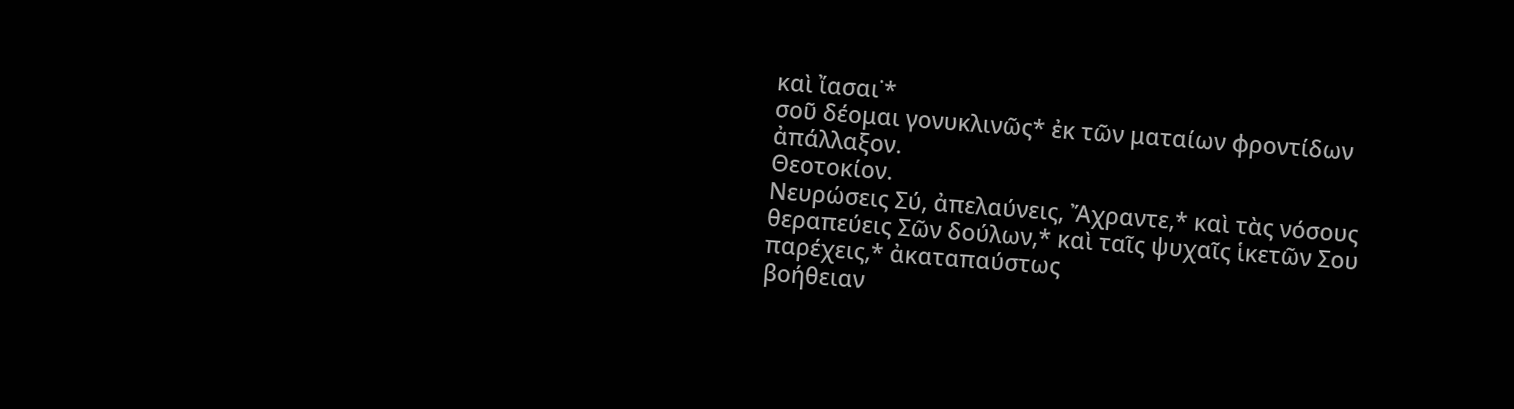καὶ ἴασαι˙*
σοῦ δέομαι γονυκλινῶς* ἐκ τῶν ματαίων φροντίδων ἀπάλλαξον.
Θεοτοκίον.
Νευρώσεις Σύ, ἀπελαύνεις, Ἄχραντε,* καὶ τὰς νόσους
θεραπεύεις Σῶν δούλων,* καὶ ταῖς ψυχαῖς ἱκετῶν Σου παρέχεις,* ἀκαταπαύστως
βοήθειαν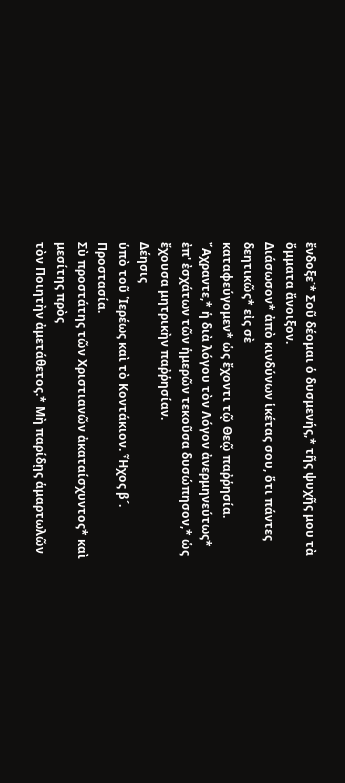ἔνδοξε˙* Σοῦ δέομαι ὁ δυσμενής,* τῆς ψυχῆς μου τὰ ὄμματα ἄνοιξον.
Διάσωσον* ἀπὸ κινδύνων ἱκέτας σου, ὅτι πάντες δεητικῶς* εἰς σὲ
καταφεύγομεν* ὡς ἔχοντι τῷ Θεῷ παῤῥησία.
῎Αχραντε,* ἡ διὰ λόγου τὸν Λόγον ἀνερμηνεύτως*
ἐπ' ἐσχάτων τῶν ἡμερῶν τεκοῦσα δυσώπησον,* ὡς ἔχουσα μητρικὴν παῤῥησίαν.
Δέησις
ὑπὸ τοῦ ῾Ιερέως καὶ τὸ Κοντάκιον. Ἦχος β´.
Προστασία.
Σὺ προστάτης τῶν Χριστιανῶν ἀκαταίσχυντος* καὶ μεσίτης πρὸς
τὸν Ποιητὴν ἀμετάθετος.* Μὴ παρίδῃς ἁμαρτωλῶν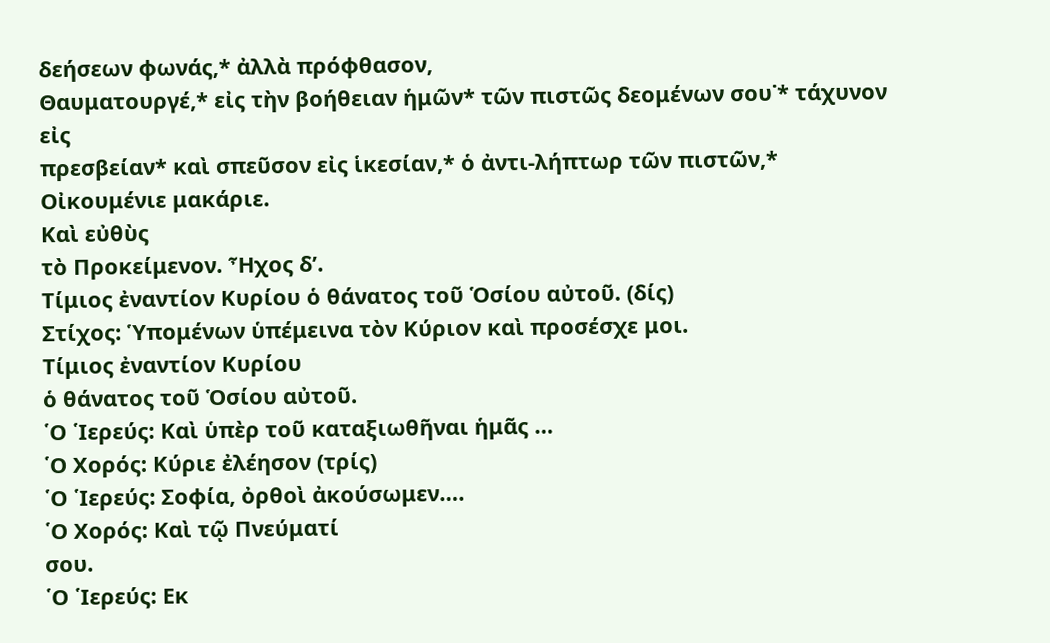δεήσεων φωνάς,* ἀλλὰ πρόφθασον,
Θαυματουργέ,* εἰς τὴν βοήθειαν ἡμῶν* τῶν πιστῶς δεομένων σου˙* τάχυνον εἰς
πρεσβείαν* καὶ σπεῦσον εἰς ἱκεσίαν,* ὁ ἀντι-λήπτωρ τῶν πιστῶν,* Οἰκουμένιε μακάριε.
Καὶ εὐθὺς
τὸ Προκείμενον. Ἦχος δʹ.
Τίμιος ἐναντίον Κυρίου ὁ θάνατος τοῦ Ὁσίου αὐτοῦ. (δίς)
Στίχος: Ὑπομένων ὑπέμεινα τὸν Κύριον καὶ προσέσχε μοι.
Τίμιος ἐναντίον Κυρίου
ὁ θάνατος τοῦ Ὁσίου αὐτοῦ.
῾Ο ῾Ιερεύς: Καὶ ὑπὲρ τοῦ καταξιωθῆναι ἡμᾶς …
῾Ο Χορός: Κύριε ἐλέησον (τρίς)
῾Ο ῾Ιερεύς: Σοφία, ὀρθοὶ ἀκούσωμεν….
῾Ο Χορός: Καὶ τῷ Πνεύματί
σου.
῾Ο ῾Ιερεύς: Εκ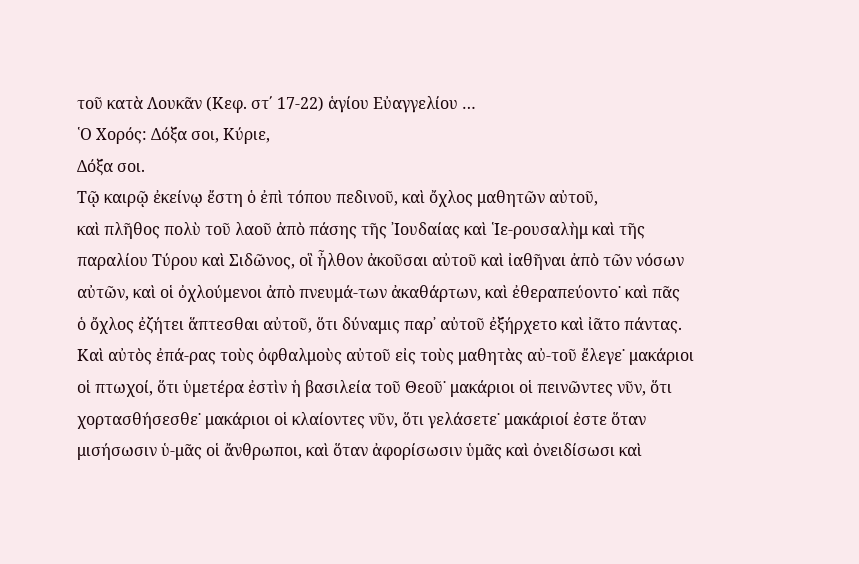τοῦ κατὰ Λουκᾶν (Κεφ. στ΄ 17-22) ἁγίου Εὐαγγελίου …
῾Ο Χορός: Δόξα σοι, Κύριε,
Δόξα σοι.
Τῷ καιρῷ ἐκείνῳ ἔστη ὁ ἐπὶ τόπου πεδινοῦ, καὶ ὄχλος μαθητῶν αὐτοῦ,
καὶ πλῆθος πολὺ τοῦ λαοῦ ἀπὸ πάσης τῆς ᾿Ιουδαίας καὶ ῾Ιε-ρουσαλὴμ καὶ τῆς
παραλίου Τύρου καὶ Σιδῶνος, οἳ ἦλθον ἀκοῦσαι αὐτοῦ καὶ ἰαθῆναι ἀπὸ τῶν νόσων
αὐτῶν, καὶ οἱ ὀχλούμενοι ἀπὸ πνευμά-των ἀκαθάρτων, καὶ ἐθεραπεύοντο˙ καὶ πᾶς
ὁ ὄχλος ἐζήτει ἅπτεσθαι αὐτοῦ, ὅτι δύναμις παρ᾿ αὐτοῦ ἐξήρχετο καὶ ἰᾶτο πάντας.
Καὶ αὐτὸς ἐπά-ρας τοὺς ὀφθαλμοὺς αὐτοῦ εἰς τοὺς μαθητὰς αὐ-τοῦ ἔλεγε˙ μακάριοι
οἱ πτωχοί, ὅτι ὑμετέρα ἐστὶν ἡ βασιλεία τοῦ Θεοῦ˙ μακάριοι οἱ πεινῶντες νῦν, ὅτι
χορτασθήσεσθε˙ μακάριοι οἱ κλαίοντες νῦν, ὅτι γελάσετε˙ μακάριοί ἐστε ὅταν
μισήσωσιν ὑ-μᾶς οἱ ἄνθρωποι, καὶ ὅταν ἀφορίσωσιν ὑμᾶς καὶ ὀνειδίσωσι καὶ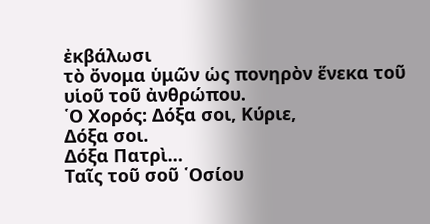ἐκβάλωσι
τὸ ὄνομα ὑμῶν ὡς πονηρὸν ἕνεκα τοῦ υἱοῦ τοῦ ἀνθρώπου.
῾Ο Χορός: Δόξα σοι, Κύριε,
Δόξα σοι.
Δόξα Πατρὶ…
Ταῖς τοῦ σοῦ ῾Οσίου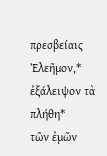πρεσβείαις Ἐλεῆμον,* ἐξάλειψον τὰ πλήθη*
τῶν ἐμῶν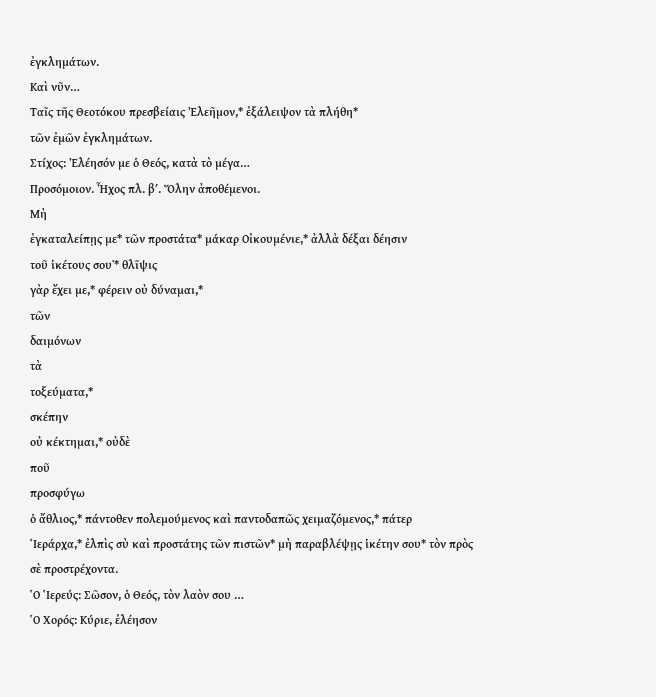ἐγκλημάτων.
Καὶ νῦν…
Ταῖς τῆς Θεοτόκου πρεσβείαις Ἐλεῆμον,* ἐξάλειψον τὰ πλήθη*
τῶν ἐμῶν ἐγκλημάτων.
Στίχος: Ἐλέησόν με ὁ Θεός, κατὰ τὸ μέγα…
Προσόμοιον. Ἦχος πλ. βʹ. Ὅλην ἀποθέμενοι.
Μὴ
ἐγκαταλείπῃς με* τῶν προστάτα* μάκαρ Οἰκουμένιε,* ἀλλὰ δέξαι δέησιν
τοῦ ἱκέτους σου˙* θλῖψις
γὰρ ἔχει με,* φέρειν οὐ δύναμαι,*
τῶν
δαιμόνων
τὰ
τοξεύματα,*
σκέπην
οὐ κέκτημαι,* οὐδὲ
ποῦ
προσφύγω
ὁ ἄθλιος,* πάντοθεν πολεμούμενος καὶ παντοδαπῶς χειμαζόμενος,* πάτερ
῾Ιεράρχα,* ἐλπὶς σὺ καὶ προστάτης τῶν πιστῶν* μὴ παραβλέψῃς ἱκέτην σου* τὸν πρὸς
σὲ προστρέχοντα.
῾Ο ῾Ιερεύς: Σῶσον, ὁ Θεός, τὸν λαὸν σου …
῾Ο Χορός: Κύριε, ἐλέησον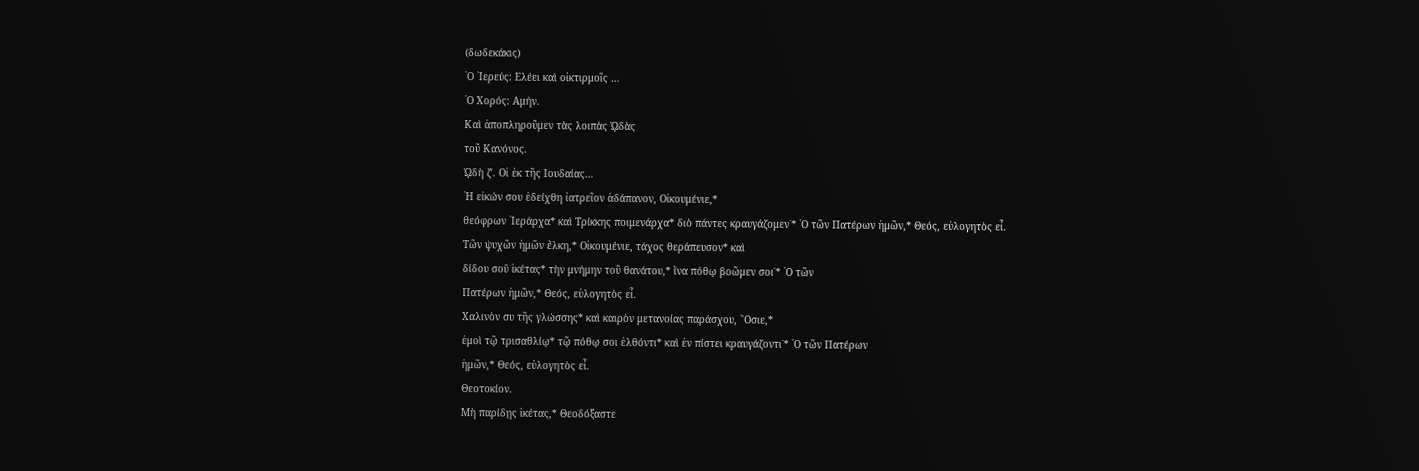(δωδεκάκις)
῾Ο ῾Ιερεύς: Ελέει καὶ οἰκτιρμοῖς …
῾Ο Χορός: Αμήν.
Καὶ ἀποπληροῦμεν τὰς λοιπὰς ᾨδὰς
τοῦ Κανόνος.
ᾨδὴ ζʹ. Οἱ ἐκ τῆς Ιουδαίας…
῾Η εἰκών σου ἐδείχθη ἰατρεῖον ἀδάπανον, Οἰκουμένιε,*
θεόφρων ῾Ιεράρχα* καὶ Τρίκκης ποιμενάρχα* διὸ πάντες κραυγάζομεν˙* ῾Ο τῶν Πατέρων ἡμῶν,* Θεός, εὐλογητὸς εἶ.
Τῶν ψυχῶν ἡμῶν ἔλκη,* Οἰκουμένιε, τάχος θεράπευσον* καὶ
δίδου σοῡ ἱκέτας* τὴν μνήμην τοῦ θανάτου,* ἵνα πόθῳ βοῶμεν σοι˙* ῾Ο τῶν
Πατέρων ἡμῶν,* Θεός, εὐλογητὸς εἶ.
Χαλινὸν συ τῆς γλώσσης* καὶ καιρὸν μετανοίας παράσχου, ῞Οσιε,*
ἐμοὶ τῷ τρισαθλίῳ* τῷ πόθῳ σοι ἐλθόντι* καὶ ἐν πίστει κραυγάζοντι˙* ῾Ο τῶν Πατέρων
ἡμῶν,* Θεός, εὐλογητὸς εἶ.
Θεοτοκίον.
Μὴ παρίδῃς ἱκέτας,* Θεοδόξαστε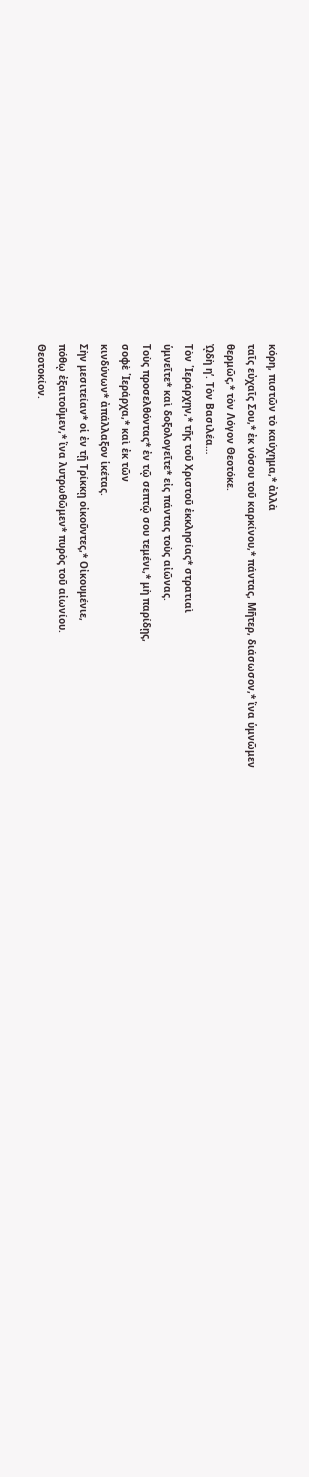κόρη, πιστῶν τὸ καύχημα,* ἀλλὰ
ταῖς εὐχαῖς Σου,* ἐκ νόσου τοῦ καρκίνου,* πάντας, Μῆτερ, διάσωσον,* ἵνα ὑμνῶμεν
θερμῶς,* τὸν Λόγον Θεοτόκε.
ᾨδὴ ηʹ. Τὸν Βασιλέα…
Τὸν ῾Ιεράρχην,* τῆς τοῦ Χριστοῦ ἐκκλησίας* στρατιαὶ
ὑμνεῖτε* καὶ δοξολογεῖτε* εἰς πάντας τοὺς αἰῶνας.
Τοὺς προσελθόντας* ἐν τῷ σεπτῷ σου τεμένι,* μὴ παρίδῃς,
σοφὲ ῾Ιεράρχα,* καὶ ἐκ τῶν
κινδύνων* ἀπάλλαξον ἱκέτας.
Σὴν μεσιτείαν* οἱ ἐν τῇ Τρίκκῃ οἰκοῦντες,* Οἰκουμένιε,
πόθῳ ἐξαιτοῦμεν,* ἵνα λυτρωθῶμεν* πυρὸς τοῦ αἰωνίου.
Θεοτοκίον.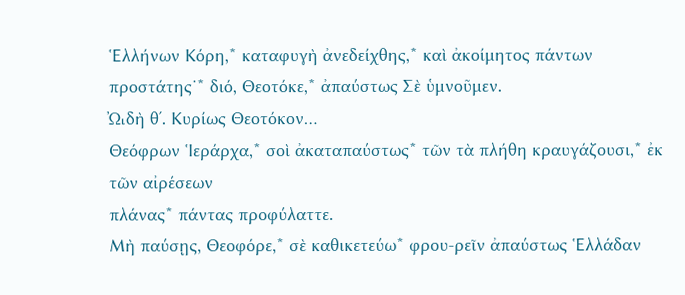῾Ελλήνων Κόρη,* καταφυγὴ ἀνεδείχθης,* καὶ ἀκοίμητος πάντων
προστάτης˙* διό, Θεοτόκε,* ἀπαύστως Σὲ ὑμνοῦμεν.
ᾨδὴ θʹ. Κυρίως Θεοτόκον…
Θεόφρων ῾Ιεράρχα,* σοὶ ἀκαταπαύστως* τῶν τὰ πλήθη κραυγάζουσι,* ἐκ τῶν αἰρέσεων
πλάνας* πάντας προφύλαττε.
Μὴ παύσῃς, Θεοφόρε,* σὲ καθικετεύω* φρου-ρεῖν ἀπαύστως ῾Ελλάδαν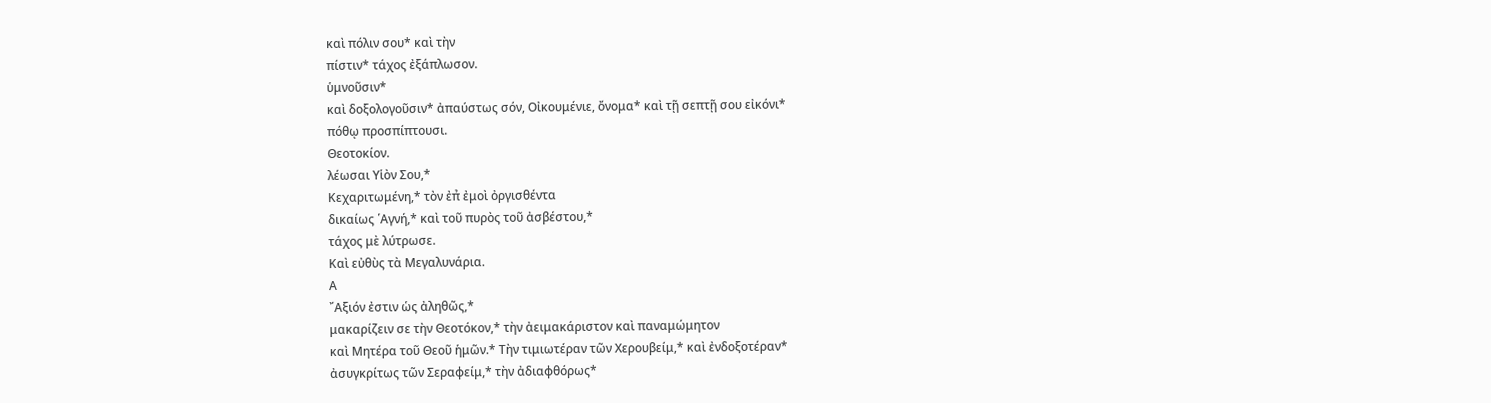καὶ πόλιν σου* καὶ τὴν
πίστιν* τάχος ἐξάπλωσον.
ὑμνοῦσιν*
καὶ δοξολογοῦσιν* ἀπαύστως σόν, Οἰκουμένιε, ὄνομα* καὶ τῇ σεπτῇ σου εἰκόνι*
πόθῳ προσπίπτουσι.
Θεοτοκίον.
λέωσαι Υἱὸν Σου,*
Κεχαριτωμένη,* τὸν ἐπ̉ ἐμοὶ ὀργισθέντα
δικαίως ῾Αγνή,* καὶ τοῦ πυρὸς τοῦ ἀσβέστου,*
τάχος μὲ λύτρωσε.
Καὶ εὐθὺς τὰ Μεγαλυνάρια.
Α
῎Αξιόν ἐστιν ὡς ἀληθῶς,*
μακαρίζειν σε τὴν Θεοτόκον,* τὴν ἀειμακάριστον καὶ παναμώμητον
καὶ Μητέρα τοῦ Θεοῦ ἡμῶν.* Τὴν τιμιωτέραν τῶν Χερουβείμ,* καὶ ἐνδοξοτέραν*
ἀσυγκρίτως τῶν Σεραφείμ,* τὴν ἀδιαφθόρως*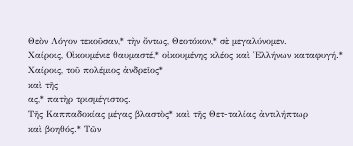Θεὸν Λόγον τεκοῦσαν,* τὴν ὄντως, Θεοτόκον,* σὲ μεγαλύνομεν.
Χαίροις, Οἰκουμένιε θαυμαστέ,* οἰκουμένης κλέος καὶ ῾Ελλήνων καταφυγή.*
Χαίροις, τοῦ πολέμιος ἀνδρεῖος*
καὶ τῆς
ας,* πατὴρ τρισμέγιστος.
Τῆς Καππαδοκίας μέγας βλαστὸς* καὶ τῆς Θετ-ταλίας ἀντιλήπτωρ
καὶ βοηθός.* Τῶν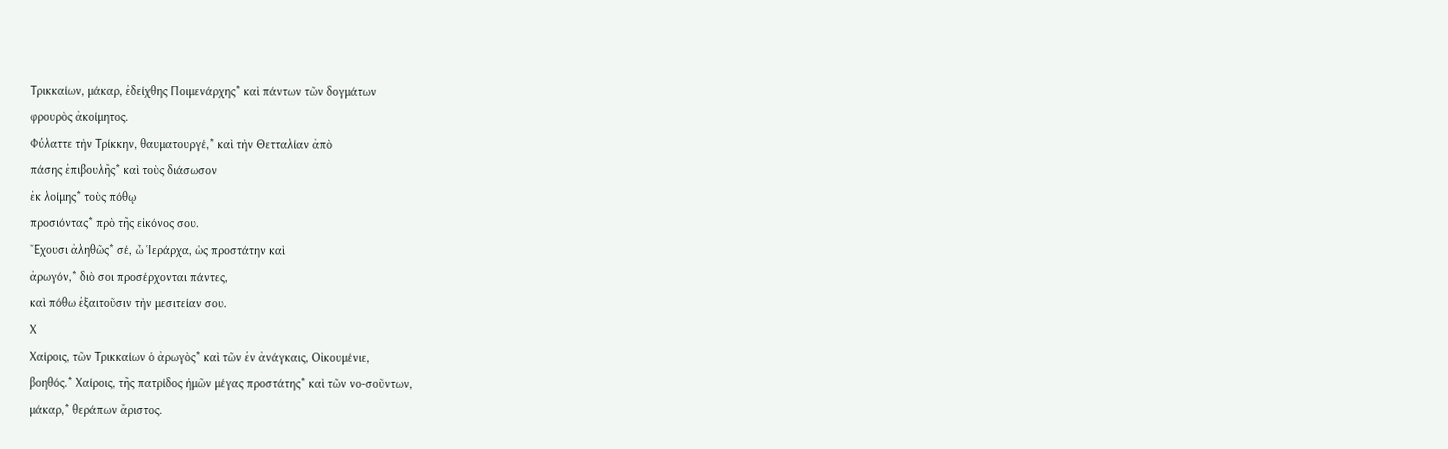Τρικκαίων, μάκαρ, ἐδείχθης Ποιμενάρχης* καὶ πάντων τῶν δογμάτων
φρουρὸς ἀκοίμητος.
Φύλαττε τὴν Τρίκκην, θαυματουργέ,* καὶ τὴν Θετταλίαν ἀπὸ
πάσης ἐπιβουλῆς* καὶ τοὺς διάσωσον
ἐκ λοίμης* τοὺς πόθῳ
προσιόντας* πρὸ τῆς εἰκόνος σου.
῎Εχουσι ἀληθῶς* σέ, ὦ ῾Ιεράρχα, ὡς προστάτην καὶ
ἀρωγόν,* διὸ σοι προσέρχονται πάντες,
καὶ πόθω ἐξαιτοῦσιν τὴν μεσιτείαν σου.
Χ
Χαίροις, τῶν Τρικκαίων ὁ ἀρωγὸς* καὶ τῶν ἐν ἀνάγκαις, Οἰκουμένιε,
βοηθός.* Χαίροις, τῆς πατρίδος ἡμῶν μέγας προστάτης* καὶ τῶν νο-σοῦντων,
μάκαρ,* θεράπων ἄριστος.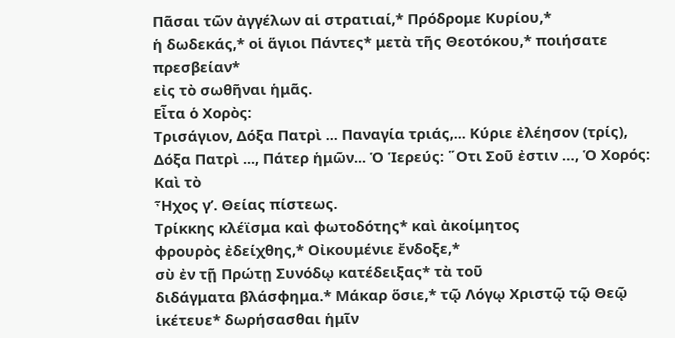Πᾶσαι τῶν ἀγγέλων αἱ στρατιαί,* Πρόδρομε Κυρίου,*
ἡ δωδεκάς,* οἱ ἅγιοι Πάντες* μετὰ τῆς Θεοτόκου,* ποιήσατε πρεσβείαν*
εἰς τὸ σωθῆναι ἡμᾶς.
Εἶτα ὁ Χορὸς:
Τρισάγιον, Δόξα Πατρὶ ... Παναγία τριάς,... Κύριε ἐλέησον (τρίς), Δόξα Πατρὶ ..., Πάτερ ἡμῶν... Ὁ Ἱερεύς: ῞Οτι Σοῦ ἐστιν …, Ὁ Χορός:
Καὶ τὸ
Ἦχος γʹ. Θείας πίστεως.
Τρίκκης κλέϊσμα καὶ φωτοδότης* καὶ ἀκοίμητος
φρουρὸς ἐδείχθης,* Οἰκουμένιε ἔνδοξε,*
σὺ ἐν τῇ Πρώτῃ Συνόδῳ κατέδειξας* τὰ τοῦ
διδάγματα βλάσφημα.* Μάκαρ ὅσιε,* τῷ Λόγῳ Χριστῷ τῷ Θεῷ ἱκέτευε* δωρήσασθαι ἡμῖν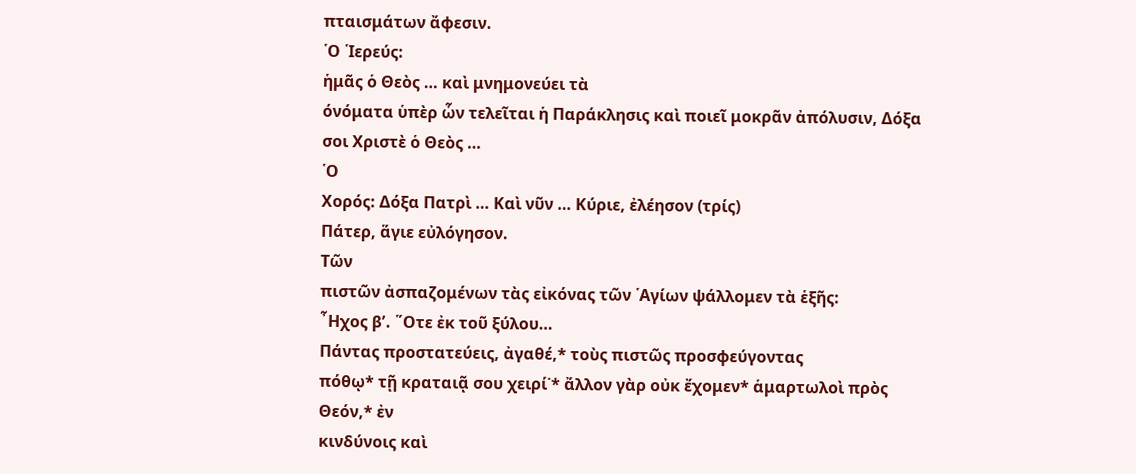πταισμάτων ἄφεσιν.
῾Ο ῾Ιερεύς:
ἡμᾶς ὁ Θεὸς … καὶ μνημονεύει τὰ
όνόματα ὑπὲρ ὧν τελεῖται ἡ Παράκλησις καὶ ποιεῖ μοκρᾶν ἀπόλυσιν, Δόξα
σοι Χριστὲ ὁ Θεὸς …
῾Ο
Χορός: Δόξα Πατρὶ … Καὶ νῦν … Κύριε, ἐλέησον (τρίς)
Πάτερ, ἅγιε εὐλόγησον.
Τῶν
πιστῶν ἀσπαζομένων τὰς εἰκόνας τῶν ῾Αγίων ψάλλομεν τὰ ἑξῆς:
῏Ηχος βʹ. ῞Οτε ἐκ τοῦ ξύλου…
Πάντας προστατεύεις, ἀγαθέ,* τοὺς πιστῶς προσφεύγοντας
πόθῳ* τῇ κραταιᾷ σου χειρί˙* ἄλλον γὰρ οὐκ ἔχομεν* ἁμαρτωλοὶ πρὸς Θεόν,* ἐν
κινδύνοις καὶ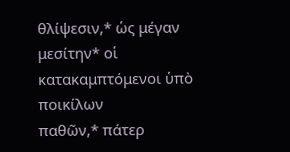θλίψεσιν,* ὡς μέγαν μεσίτην* οἱ κατακαμπτόμενοι ὑπὸ ποικίλων
παθῶν,* πάτερ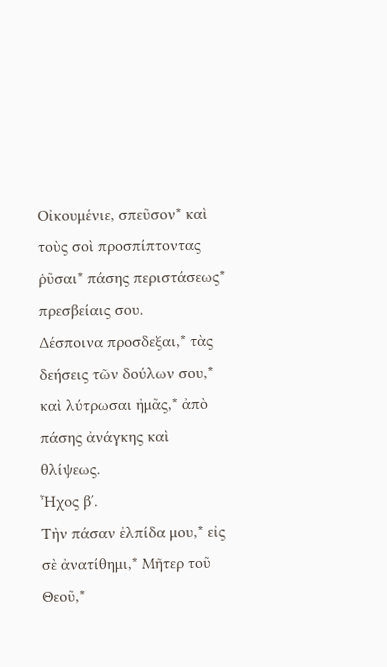Οἰκουμένιε, σπεῦσον* καὶ τοὺς σοὶ προσπίπτοντας ῥῦσαι* πάσης περιστάσεως*
πρεσβείαις σου.
Δέσποινα προσδεξαι,* τὰς δεήσεις τῶν δούλων σου,* καὶ λύτρωσαι ἠμᾶς,* ἀπὸ
πάσης ἀνάγκης καὶ θλίψεως.
Ἦχος βʹ.
Τὴν πάσαν ἐλπίδα μου,* εἰς σὲ ἀνατίθημι,* Μῆτερ τοῦ Θεοῦ,*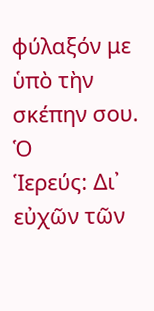φύλαξόν με ὑπὸ τὴν
σκέπην σου.
Ὁ
Ἱερεύς: Δι᾿ εὐχῶν τῶν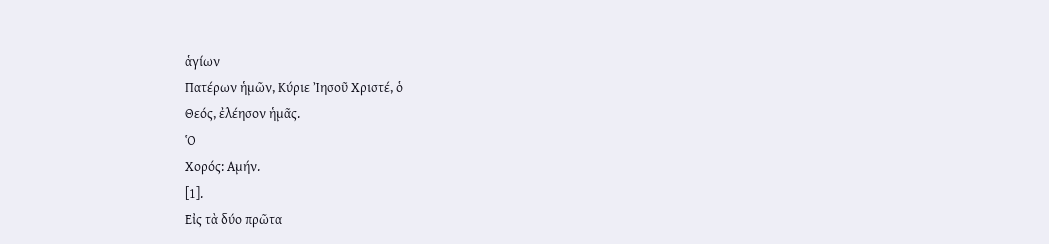ἁγίων
Πατέρων ἡµῶν, Κύριε Ἰησοῦ Χριστέ, ὁ
Θεός, ἐλέησον ἡµᾶς.
Ὁ
Χορός: Αμήν.
[1].
Εἰς τὰ δύο πρῶτα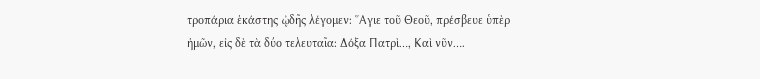τροπάρια ἑκάστης ᾠδῆς λέγομεν: ῞Αγιε τοῦ Θεοῦ, πρέσβευε ὑπὲρ
ἡμῶν, εἰς δὲ τὰ δύο τελευταῖα: Δόξα Πατρὶ…, Καὶ νῦν….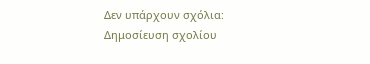Δεν υπάρχουν σχόλια:
Δημοσίευση σχολίου